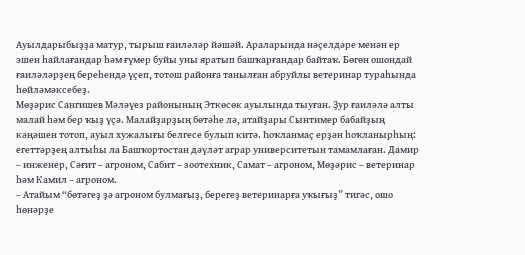Ауылдарыбыҙҙа матур, тырыш ғаиләләр йәшәй. Араларында нәҫелдәре менән ер эшен һайлағандар һәм ғүмер буйы уны яратып башҡарғандар байтаҡ. Бөгөн ошондай ғаиләләрҙең береһендә үҫеп, тотош районға танылған абруйлы ветеринар тураһында һөйләмәксебеҙ.
Мөҙәрис Сангишев Мәләүез районының Эткөсөк ауылында тыуған. Ҙур ғаиләлә алты малай һәм бер ҡыҙ үҫә. Малайҙарҙың бөтәһе лә, атайҙары Сынтимер бабайҙың кәңәшен тотоп, ауыл хужалығы белгесе булып китә. Һоҡланмаҫ ерҙән һоҡланырһың: егеттәрҙең алтыһы ла Башҡортостан дәүләт аграр университетын тамамлаған. Дамир – инженер, Сәғит – агроном, Сабит – зоотехник, Самат – агроном, Мөҙәрис – ветеринар һәм Камил – агроном.
– Атайым “бөтәгеҙ ҙә агроном булмағыҙ, берегеҙ ветеринарға уҡығыҙ” тигәс, ошо һөнәрҙе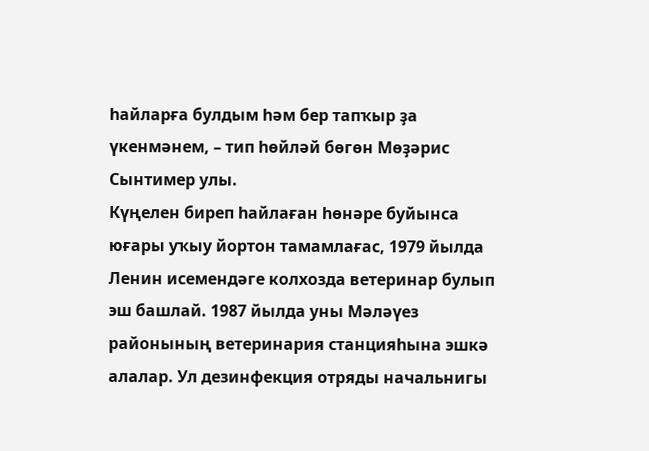һайларға булдым һәм бер тапҡыр ҙа үкенмәнем, – тип һөйләй бөгөн Мөҙәрис Сынтимер улы.
Күңелен биреп һайлаған һөнәре буйынса юғары уҡыу йортон тамамлағас, 1979 йылда Ленин исемендәге колхозда ветеринар булып эш башлай. 1987 йылда уны Мәләүез районының ветеринария станцияһына эшкә алалар. Ул дезинфекция отряды начальнигы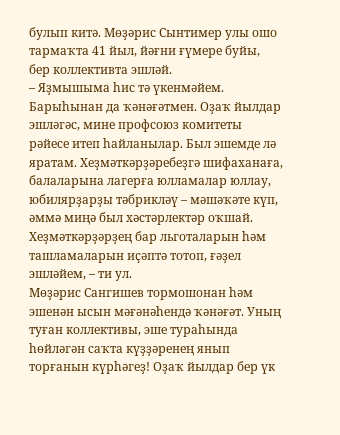булып китә. Мөҙәрис Сынтимер улы ошо тармаҡта 41 йыл, йәғни ғүмере буйы, бер коллективта эшләй.
– Яҙмышыма һис тә үкенмәйем. Барыһынан да ҡәнәғәтмен. Оҙаҡ йылдар эшләгәс, мине профсоюз комитеты рәйесе итеп һайланылар. Был эшемде лә яратам. Хеҙмәткәрҙәребеҙгә шифаханаға, балаларына лагерға юлламалар юллау, юбилярҙарҙы тәбрикләү – мәшәҡәте күп, әммә миңә был хәстәрлектәр оҡшай. Хеҙмәткәрҙәрҙең бар льготаларын һәм ташламаларын иҫәптә тотоп, ғәҙел эшләйем, – ти ул.
Мөҙәрис Сангишев тормошонан һәм эшенән ысын мәғәнәһендә ҡәнәғәт. Уның туған коллективы, эше тураһында һөйләгән саҡта күҙҙәренең янып торғанын күрһәгеҙ! Оҙаҡ йылдар бер үк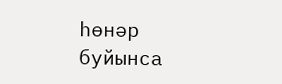һөнәр буйынса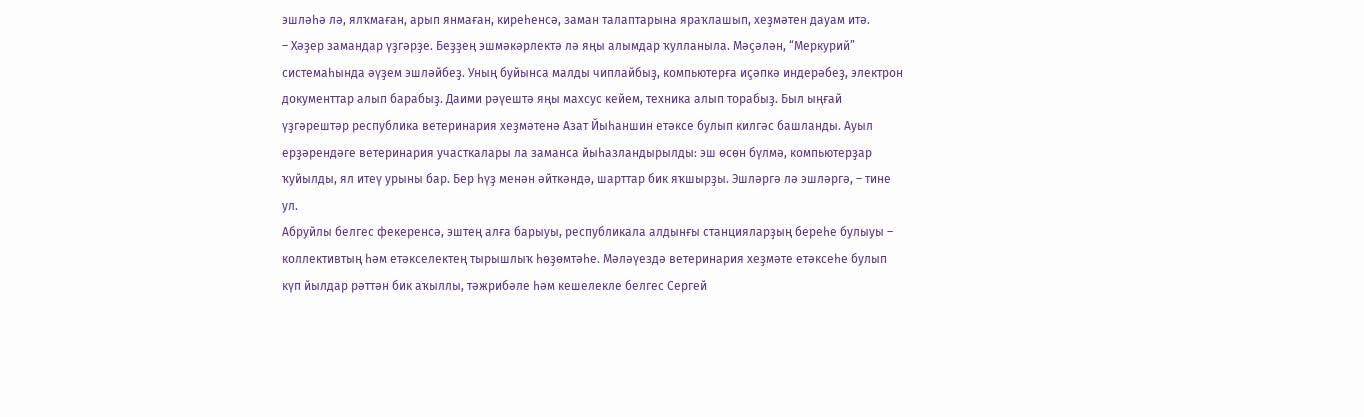эшләһә лә, ялҡмаған, арып янмаған, киреһенсә, заман талаптарына яраҡлашып, хеҙмәтен дауам итә.
– Хәҙер замандар үҙгәрҙе. Беҙҙең эшмәкәрлектә лә яңы алымдар ҡулланыла. Мәҫәлән, “Меркурий” системаһында әүҙем эшләйбеҙ. Уның буйынса малды чиплайбыҙ, компьютерға иҫәпкә индерәбеҙ, электрон документтар алып барабыҙ. Даими рәүештә яңы махсус кейем, техника алып торабыҙ. Был ыңғай үҙгәрештәр республика ветеринария хеҙмәтенә Азат Йыһаншин етәксе булып килгәс башланды. Ауыл ерҙәрендәге ветеринария участкалары ла заманса йыһазландырылды: эш өсөн бүлмә, компьютерҙар ҡуйылды, ял итеү урыны бар. Бер һүҙ менән әйткәндә, шарттар бик яҡшырҙы. Эшләргә лә эшләргә, – тине ул.
Абруйлы белгес фекеренсә, эштең алға барыуы, республикала алдынғы станцияларҙың береһе булыуы – коллективтың һәм етәкселектең тырышлыҡ һөҙөмтәһе. Мәләүездә ветеринария хеҙмәте етәксеһе булып күп йылдар рәттән бик аҡыллы, тәжрибәле һәм кешелекле белгес Сергей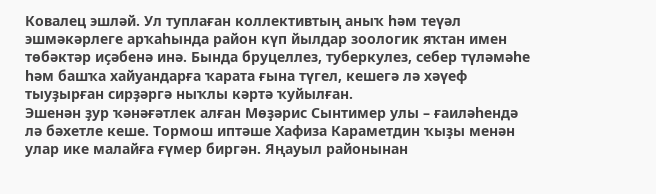Ковалец эшләй. Ул туплаған коллективтың аныҡ һәм теүәл эшмәкәрлеге арҡаһында район күп йылдар зоологик яҡтан имен төбәктәр иҫәбенә инә. Бында бруцеллез, туберкулез, себер түләмәһе һәм башҡа хайуандарға ҡарата ғына түгел, кешегә лә хәүеф тыуҙырған сирҙәргә ныҡлы кәртә ҡуйылған.
Эшенән ҙур ҡәнәғәтлек алған Мөҙәрис Сынтимер улы – ғаиләһендә лә бәхетле кеше. Тормош иптәше Хафиза Караметдин ҡыҙы менән улар ике малайға ғүмер биргән. Яңауыл районынан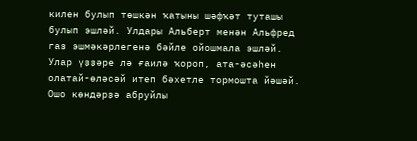килен булып төшкән ҡатыны шәфҡәт туташы булып эшләй. Улдары Альберт менән Альфред газ эшмәкәрлегенә бәйле ойошмала эшләй. Улар үҙҙәре лә ғаилә ҡороп, ата-әсәһен олатай-өләсәй итеп бәхетле тормошта йәшәй.
Ошо көндәрҙә абруйлы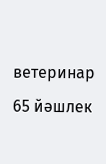ветеринар 65 йәшлек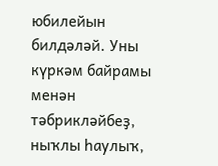юбилейын билдәләй. Уны күркәм байрамы менән тәбрикләйбеҙ, ныҡлы һаулыҡ,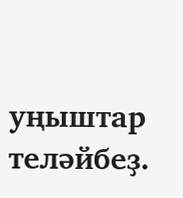уңыштар теләйбеҙ.